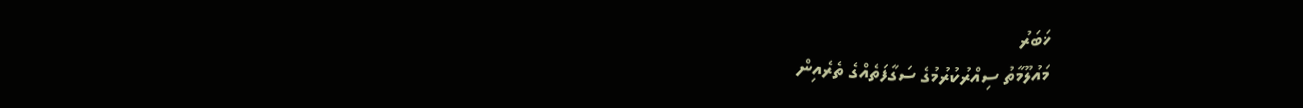ޚަބަރު
މައުލޫމާތު ސިއްރުކުރުމުގެ ސަގާފަތެއްގެ ތެރެއިން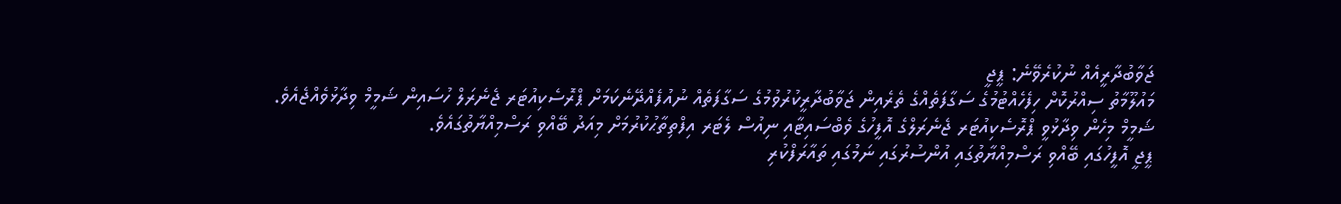ޖަވާބުދާރީއެއް ނުކުރެވޭނެ: ޕީޖީ
މައުލޫމާތު ސިއްރުކޮށް ހިފެހެއްޓުމުގެ ސަގާފަތެއްގެ ތެރެއިން ޖަވާބުދާރީކުރުވުމުގެ ސަގާފަތެއް ނުއުފެއްދޭނެކަމަށް ޕްރޮސެކިއުޓަރ ޖެނެރަލް ހުސައިން ޝަމީމް ވިދާޅުވެއްޖެއެވެ.
ޝަމީމް މިހެން ވިދާޅުވީ ޕްރޮސެކިއުޓަރ ޖެނެރަލްގެ އޮފީހުގެ ވެބްސައިޓާއި ނިއުސް ލެޓަރ އިފްތިތާޙުކުރުމަށް މިއަދު ބޭއްވި ރަސްމިއްޔާތުގައެވެ.
ޕީޖީ އޮފީހުގައި ބޭއްވި ރަސްމިއްޔާތުގައި އުންސުރުގައި ނަމުގައި ތައާރަފްކުރި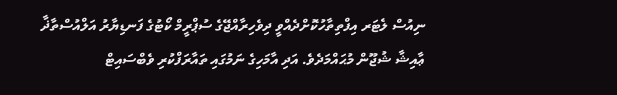ނިއުސް ލެޓަރ އިފްތިތާހުކޮށްދެއްވީ ދިވެހިރާއްޖޭގެ ސުޕްރީމް ކޯޓުގެ ފަނޑިޔާރު އަލްއުސްތާޛާ ޢާއިޝާ ޝުޖޫން މުޙައްމަދެވެ. އަދި އާމަހިގެ ނަމުގައި ތައާރަފްކުރި ވެބްސައިޓް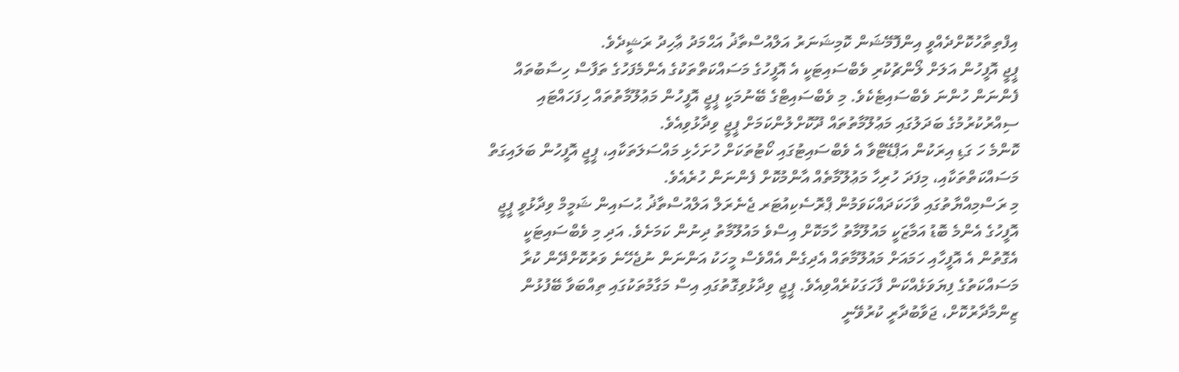އިފްތިތާހުކޮށްދެއްވީ އިންފޮމޭޝަން ކޮމިޝަނަރު އަލްއުސްތާޛު އަޙްމަދު ޢާހިދު ރަޝީދެވެ.
ޕީޖީ އޮފީހުން އަލަށް ލޯންޗުކުރި ވެބްސައިޓަކީ އެ އޮފީހުގެ މަސައްކަތްތަކުގެ އެންމެފަހުގެ ތަފާސް ހިސާބުތައް ފެންނަން ހުންނަ ވެބްސައިޓެކެވެ. މި ވެބްސައިޓްގެ ބޭނުމަކީ ޕީޖީ އޮފީހުން މަޢުލޫމާތުތައް ހިފަހައްޓައި ސިއްރުކުރުމުގެ ބަދަލުގައި މަޢުލޫމާތުތައް ދޫކޮށްލުންކަމަށް ޕީޖީ ވިދާޅުވިއެވެ.
ކޮންމެ ހަ ގަޑި އިރަކުން އަޕްޑޭޓްވާ އެ ވެބްސައިޓުގައި ކޯޓުތަކަށް ހުށަހެޅި މައްސަލަތަކާއި، ޕީޖީ އޮފީހުން ބަލައިގަތް މަސައްކަތްތަކާއި، މިފަދަ ހުރިހާ މަޢުލޫމާތެއް އާންމުކޮށް ފެންނަން ހުރެއެވެ.
މި ރަސްމިއްޔާތުގައި ވާހަކަދައްކަވަމުން ޕްރޮސެކިއުޓަރ ޖެނެރަލް އަލްއުސްތާޛު ޙުސައިން ޝަމީމް ވިދާޅުވީ ޕީޖީ އޮފީހުގެ އެންމެ ބޮޑު އަމާޒަކީ މައުލޫމާތު ހާމަކޮށް އިސްވެ މައުލޫމާތު ދިނުން ކަމަށެވެ. އަދި މި ވެބްސައިޓަކީ އެގޮތުން އެ އޮފީހާއި ހަމައަށް މައުލޫމާތައް އެދިގެން އެއްވެސް މީހަކު އަންނަން ނުޖެހޭނެ ވަރުކޮށްދޭން ކުރާ މަސައްކަތުގެ ފިޔަވަޅެއްކަން ފާހަގަކުރެއްވިއެވެ. ޕީޖީ ވިދާޅުވިގޮތުގައި އިސް މަގާމުތަކުގައި ތިއްބަވާ ބޭފުޅުން ޒިންމާދާރުކޮށް، ޖަވާބުދާރީ ކުރުވޭނީ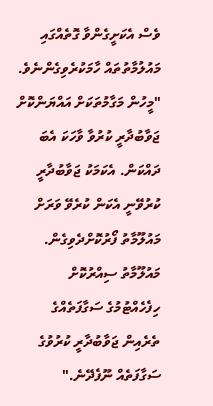ވެސް އެކަށީގެންވާ ގޮތެއްގައި މައުލުމާތުތައް ހާމަކުރެވިގެންނެވެ.
"މީހުން މަގާމުތަކަށް އައްޔަންކޮށް ޖަވާބުދާރީ ކުރުވާ ވާހަކަ އެބަ ދައްކަން. އެކަމަކު ޖަވާބުދާރީ ކުރުވޭނީ އެކަން ކުރެވޭ ވަރަށް މައުލޫމާތު ފޯރުކޮށްދެވިގެން. މައުލޫމާތު ސިއްރުކޮށް ހިފެހެއްޓުމުގެ ސަގާފަތެއްގެ ތެރެއިން ޖަވާބުދާރީ ކުރުވުގެ ސަގާފަތެއް ނޫފެދޭނެ."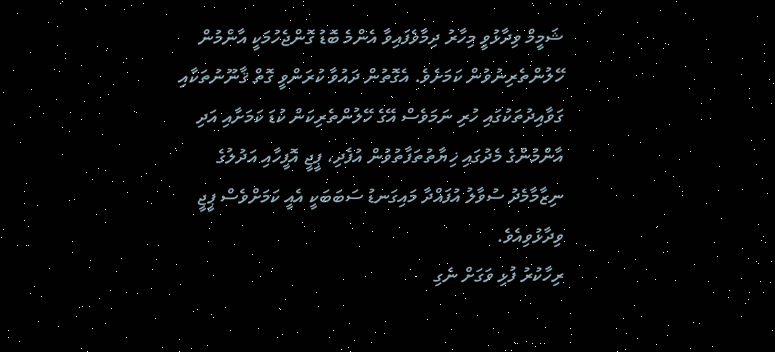ޝަމީމް ވިދާޅުވީ މިހާރު ދިމާވެފައިވާ އެންމެ ބޮޑު ގޮންޖެހުމަކީ އާންމުން ހޭލުންތެރިނުވުން ކަމަށެވެ. އެގޮތުން ދައުވާ ކުރަންވީ ގޮތް ޤާނޫނުތަކާއި ގަވާއިދުތަކުގައި ހުރި ނަމަވެސް އޭގެ ހޭލުންތެރިކަން ކުޑަ ކަމަށާއި އަދި އާންމުންގެ މެދުގައި ޚިޔާތުތަފާތުވުން އުފެދި، ޕީޖީ އޮފީހާއި އަދުލުގެ ނިޒާމާމެދު ސުވާލު އުފައްދާ މައިގަނޑު ސަބަބަކީ އެއީ ކަމަށްވެސް ޕީޖީ ވިދާޅުވިއެވެ.
ރިހާކުރު ފުޅި ވަގަށް ނެގި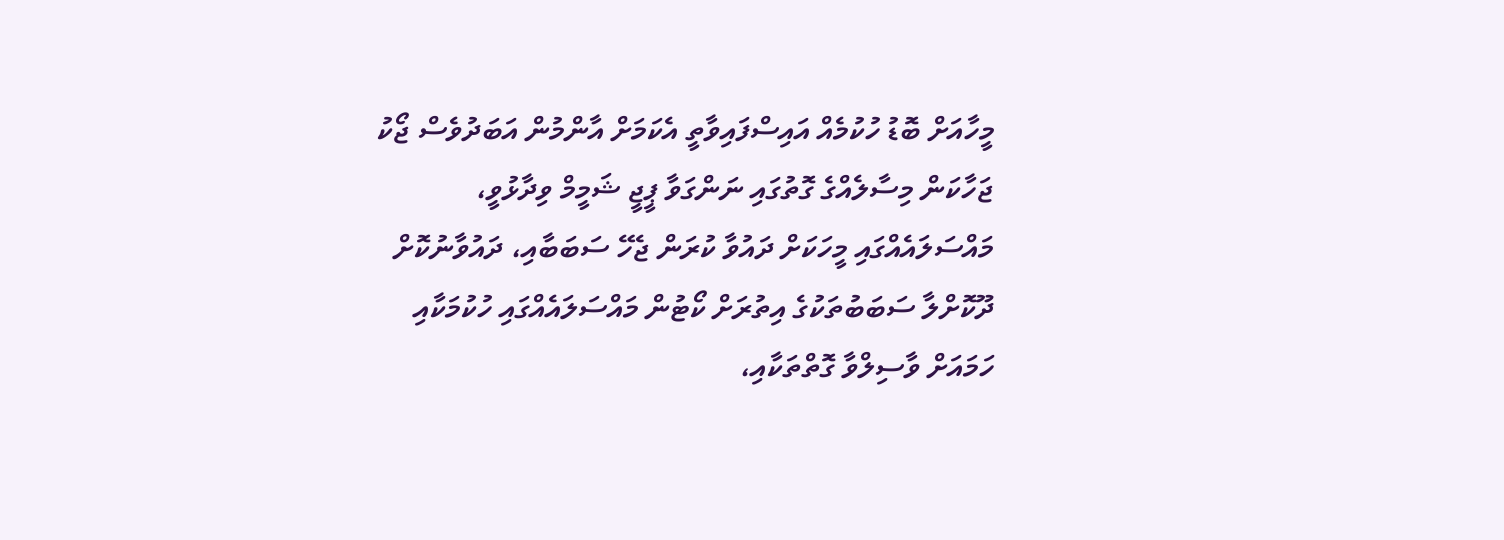މީހާއަށް ބޮޑު ހުކުމެއް އައިސްފައިވާތީ އެކަމަށް އާންމުން އަބަދުވެސް ޖޯކު ޖަހާކަން މިސާލެއްގެ ގޮތުގައި ނަންގަވާ ޕީޖީ ޝަމީމް ވިދާޅުވީ، މައްސަލައެއްގައި މީހަކަށް ދައުވާ ކުރަން ޖެހޭ ސަބަބާއި، ދައުވާނުކޮށް ދޫކޮށްލާ ސަބަބުތަކުގެ އިތުރަށް ކޯޓުން މައްސަލައެއްގައި ހުކުމަކާއި ހަމައަށް ވާސިލްވާ ގޮތްތަކާއި،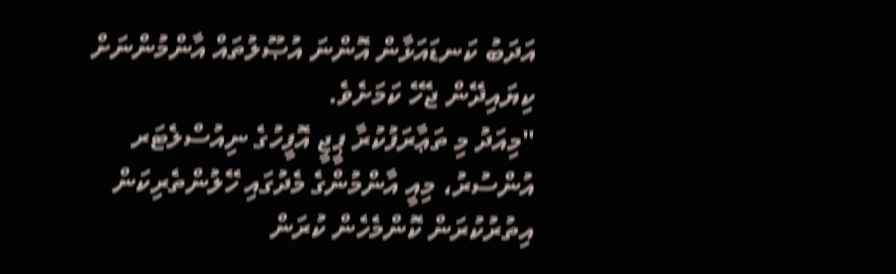އަދަބު ކަނޑައަޅާން އޮންނަ އުޞޫލުތައް އާންމުންނަށް ކިޔައިދޭން ޖެހޭ ކަމަށެވެ.
"މިއަދު މި ތަޢާރަފުކުރާ ޕީޖީ އޮފީހުގެ ނިއުސްލެޓަރ އުންސުރު، މިއީ އާންމުންގެ މެދުގައި ހޭލުންތެރިކަން އިތުރުކުރަން ކޮންމެހެން ކުރަން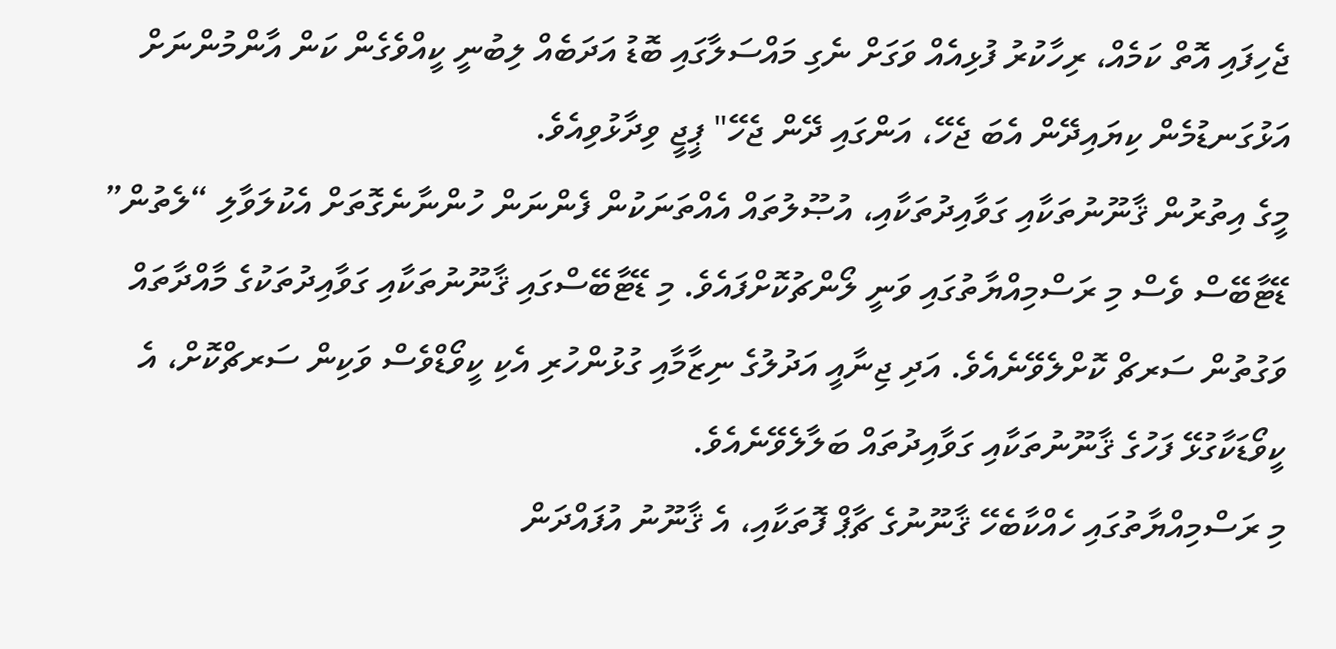ޖެހިފައި އޮތް ކަމެއް، ރިހާކުރު ފުޅިއެއް ވަގަށް ނެގި މައްސަލާގައި ބޮޑު އަދަބެއް ލިބުނީ ކީއްވެގެން ކަން އާންމުންނަށް އަޅުގަނޑުމެން ކިޔައިދޭން އެބަ ޖެހޭ، އަންގައި ދޭން ޖެހޭ" ޕީޖީ ވިދާޅުވިއެވެ.
މީގެ އިތުރުން ޤާނޫނުތަކާއި ގަވާއިދުތަކާއި، އުޞޫލުތައް އެއްތަނަކުން ފެންނަން ހުންނާނެގޮތަށް އެކުލަވާލި “ލެތުން” ޑޭޓާބޭސް ވެސް މި ރަސްމިއްޔާތުގައި ވަނީ ލޯންޗުކޮށްފައެވެ. މި ޑޭޓާބޭސްގައި ޤާނޫނުތަކާއި ގަވާއިދުތަކުގެ މާއްދާތައް ވަގުތުން ސަރޗް ކޮށްލެވޭނެއެވެ. އަދި ޖިނާއީ އަދުލުގެ ނިޒާމާއި ގުޅުންހުރި އެކި ކީވޯޑްވެސް ވަކިން ސަރޗްކޮށް، އެ ކީވޯޑަކާގުޅޭ ފަހުގެ ޤާނޫނުތަކާއި ގަވާއިދުތައް ބަލާލެވޭނެއެވެ.
މި ރަސްމިއްޔާތުގައި ހެއްކާބެހޭ ޤާނޫނުގެ ޗާޕް ފޮތަކާއި، އެ ޤާނޫނު އުފައްދަން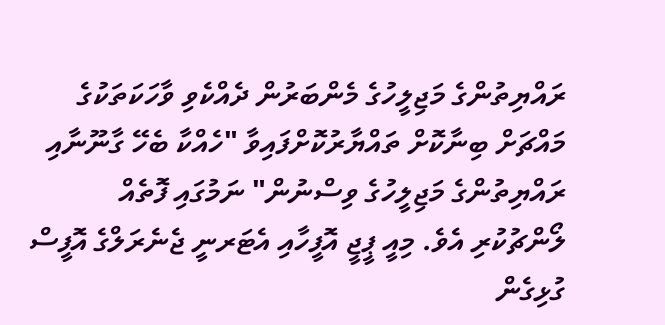ރައްޔިތުންގެ މަޖިލީހުގެ މެންބަރުން ދެއްކެވި ވާހަކަތަކުގެ މައްޗަށް ބިނާކޮށް ތައްޔާރުކޮށްފައިވާ "ހެއްކާ ބެހޭ ގާނޫނާއި ރައްޔިތުންގެ މަޖިލީހުގެ ވިސްނުން" ނަމުގައި ފޮތެއް ލޯންޗުކުރި އެވެ. މިއީ ޕީޖީ އޮފީހާއި އެޓަރނީ ޖެނެރަލްގެ އޮފީސް ގުޅިގެން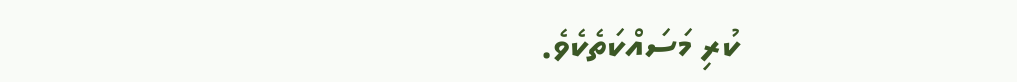ކުރި މަސައްކަތެކެވެ.